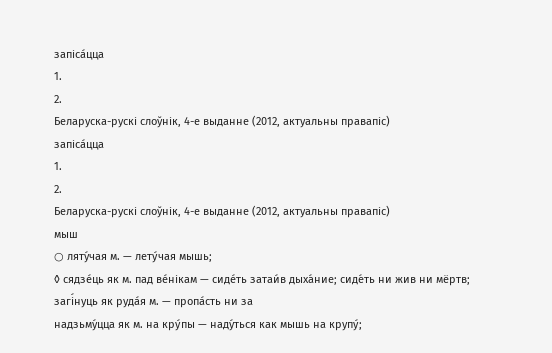запіса́цца
1.
2.
Беларуска-рускі слоўнік, 4-е выданне (2012, актуальны правапіс)
запіса́цца
1.
2.
Беларуска-рускі слоўнік, 4-е выданне (2012, актуальны правапіс)
мыш
○ ляту́чая м. — лету́чая мышь;
◊ сядзе́ць як м. пад ве́нікам — сиде́ть затаи́в дыха́ние; сиде́ть ни жив ни мёртв;
загі́нуць як руда́я м. — пропа́сть ни за
надзьму́цца як м. на кру́пы — наду́ться как мышь на крупу́;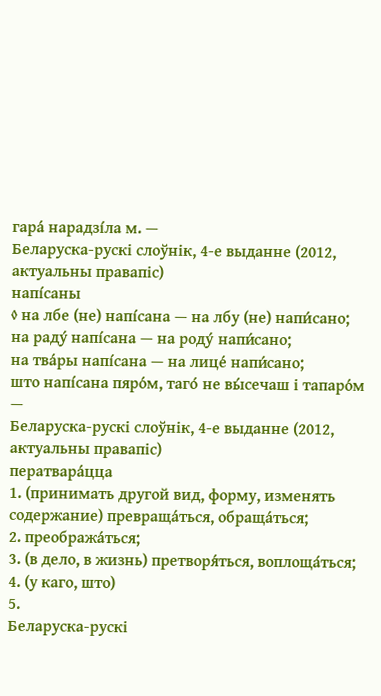гара́ нарадзі́ла м. —
Беларуска-рускі слоўнік, 4-е выданне (2012, актуальны правапіс)
напі́саны
◊ на лбе (не) напі́сана — на лбу (не) напи́сано;
на раду́ напі́сана — на роду́ напи́сано;
на тва́ры напі́сана — на лице́ напи́сано;
што напі́сана пяро́м, таго́ не вы́сечаш і тапаро́м —
Беларуска-рускі слоўнік, 4-е выданне (2012, актуальны правапіс)
ператвара́цца
1. (принимать другой вид, форму, изменять содержание) превраща́ться, обраща́ться;
2. преобража́ться;
3. (в дело, в жизнь) претворя́ться, воплоща́ться;
4. (у каго, што)
5.
Беларуска-рускі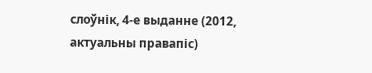слоўнік, 4-е выданне (2012, актуальны правапіс)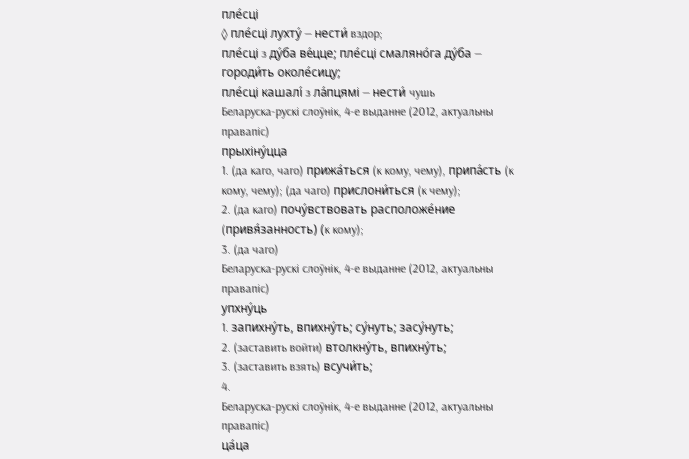пле́сці
◊ пле́сці лухту́ — нести́ вздор;
пле́сці з ду́ба ве́цце; пле́сці смаляно́га ду́ба — городи́ть околе́сицу;
пле́сці кашалі́ з ла́пцямі — нести́ чушь
Беларуска-рускі слоўнік, 4-е выданне (2012, актуальны правапіс)
прыхіну́цца
1. (да каго, чаго) прижа́ться (к кому, чему), припа́сть (к кому, чему); (да чаго) прислони́ться (к чему);
2. (да каго) почу́вствовать расположе́ние (привя́занность) (к кому);
3. (да чаго)
Беларуска-рускі слоўнік, 4-е выданне (2012, актуальны правапіс)
упхну́ць
1. запихну́ть, впихну́ть; су́нуть; засу́нуть;
2. (заставить войти) втолкну́ть, впихну́ть;
3. (заставить взять) всучи́ть;
4.
Беларуска-рускі слоўнік, 4-е выданне (2012, актуальны правапіс)
ца́ца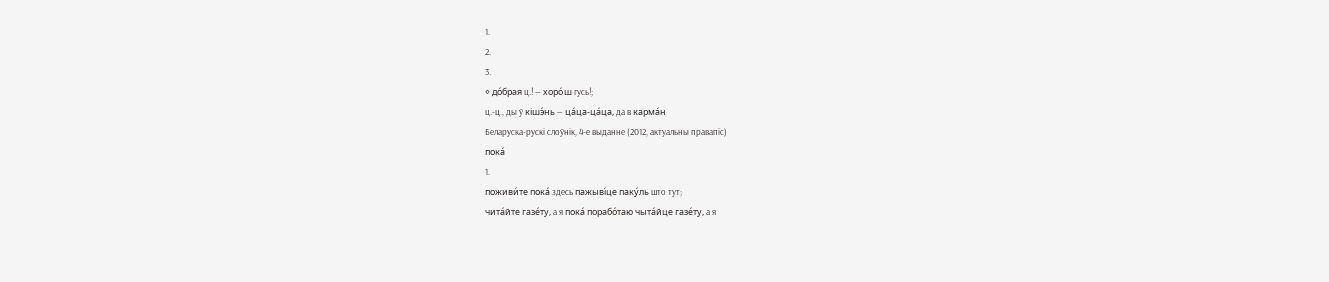1.
2.
3.
◊ до́брая ц.! — хоро́ш гусь!;
ц.-ц., ды ў кішэ́нь — ца́ца-ца́ца, да в карма́н
Беларуска-рускі слоўнік, 4-е выданне (2012, актуальны правапіс)
пока́
1.
поживи́те пока́ здесь пажыві́це паку́ль што тут;
чита́йте газе́ту, а я пока́ порабо́таю чыта́йце газе́ту, а я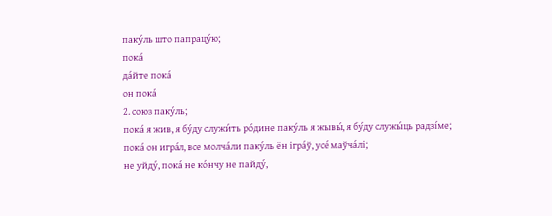паку́ль што папрацу́ю;
пока́
да́йте пока́
он пока́
2. союз паку́ль;
пока́ я жив, я бу́ду служи́ть ро́дине паку́ль я жывы́, я бу́ду служы́ць радзі́ме;
пока́ он игра́л, все молча́ли паку́ль ён ігра́ў, усе́ маўча́лі;
не уйду́, пока́ не ко́нчу не пайду́,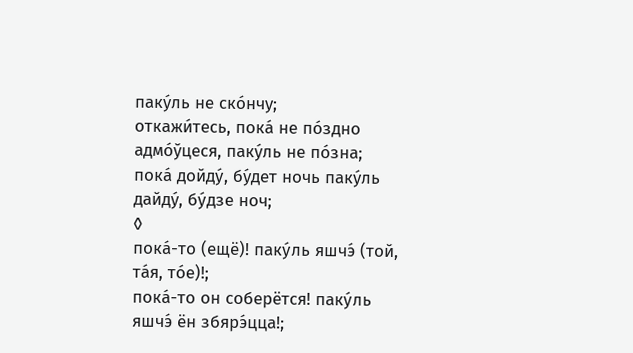паку́ль не ско́нчу;
откажи́тесь, пока́ не по́здно адмо́ўцеся, паку́ль не по́зна;
пока́ дойду́, бу́дет ночь паку́ль дайду́, бу́дзе ноч;
◊
пока́-то (ещё)! паку́ль яшчэ́ (той, та́я, то́е)!;
пока́-то он соберётся! паку́ль яшчэ́ ён збярэ́цца!;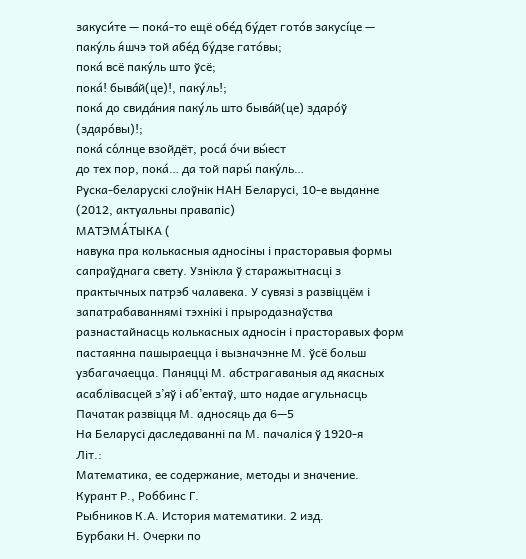закуси́те — пока́-то ещё обе́д бу́дет гото́в закусі́це — паку́ль я́шчэ той абе́д бу́дзе гато́вы;
пока́ всё паку́ль што ўсё;
пока́! быва́й(це)!, паку́ль!;
пока́ до свида́ния паку́ль што быва́й(це) здаро́ў (здаро́вы)!;
пока́ со́лнце взойдёт, роса́ о́чи вы́ест
до тех пор, пока́… да той пары́ паку́ль…
Руска-беларускі слоўнік НАН Беларусі, 10-е выданне (2012, актуальны правапіс)
МАТЭМА́ТЫКА (
навука пра колькасныя адносіны і прасторавыя формы сапраўднага свету. Узнікла ў старажытнасці з практычных патрэб чалавека. У сувязі з развіццём і запатрабаваннямі тэхнікі і прыродазнаўства разнастайнасць колькасных адносін і прасторавых форм пастаянна пашыраецца і вызначэнне М. ўсё больш узбагачаецца. Паняцці М. абстрагаваныя ад якасных асаблівасцей з’яў і аб’ектаў, што надае агульнасць
Пачатак развіцця М. адносяць да 6—5
На Беларусі даследаванні па М. пачаліся ў 1920-я
Літ.:
Математика, ее содержание, методы и значение.
Курант Р., Роббинс Г.
Рыбников К.А. История математики. 2 изд.
Бурбаки Н. Очерки по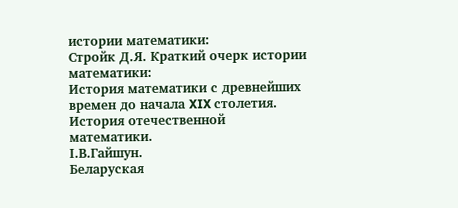истории математики:
Стройк Д.Я. Краткий очерк истории математики:
История математики с древнейших времен до начала XIX столетия.
История отечественной математики.
І.В.Гайшун.
Беларуская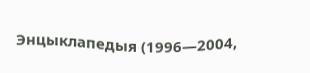Энцыклапедыя (1996—2004,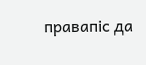правапіс да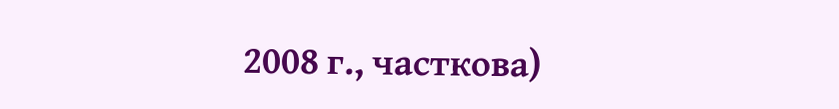2008 г., часткова)